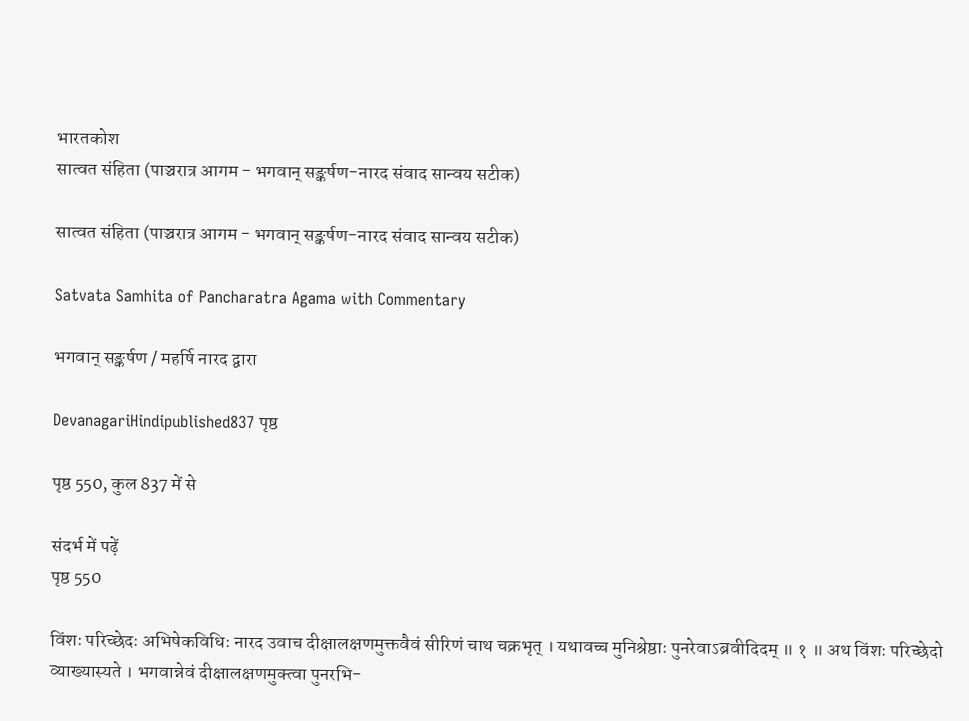भारतकोश
सात्वत संहिता (पाञ्चरात्र आगम - भगवान् सङ्कर्षण-नारद संवाद सान्वय सटीक)

सात्वत संहिता (पाञ्चरात्र आगम - भगवान् सङ्कर्षण-नारद संवाद सान्वय सटीक)

Satvata Samhita of Pancharatra Agama with Commentary

भगवान् सङ्कर्षण / महर्षि नारद द्वारा

DevanagariHindipublished837 पृष्ठ

पृष्ठ 550, कुल 837 में से

संदर्भ में पढ़ें
पृष्ठ 550

विंशः परिच्छेदः अभिषेकविधिः नारद उवाच दीक्षालक्षणमुक्तवैवं सीरिणं चाथ चक्रभृत् । यथावच्च मुनिश्रेष्ठाः पुनरेवाऽब्रवीदिदम् ॥ १ ॥ अथ विंशः परिच्छेदो व्याख्यास्यते । भगवान्नेवं दीक्षालक्षणमुक्त्वा पुनरभि-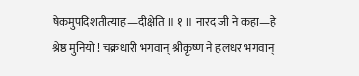षेकमुपदिशतीत्याह—दीक्षेति ॥ १ ॥ नारद जी ने कहा—हे श्रेष्ठ मुनियो ! चक्रधारी भगवान् श्रीकृष्ण ने हलधर भगवान्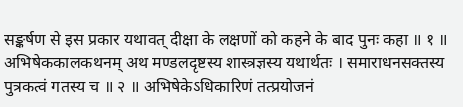सङ्कर्षण से इस प्रकार यथावत् दीक्षा के लक्षणों को कहने के बाद पुनः कहा ॥ १ ॥ अभिषेककालकथनम् अथ मण्डलदृष्टस्य शास्त्रज्ञस्य यथार्थतः । समाराधनसक्तस्य पुत्रकत्वं गतस्य च ॥ २ ॥ अभिषेकेऽधिकारिणं तत्प्रयोजनं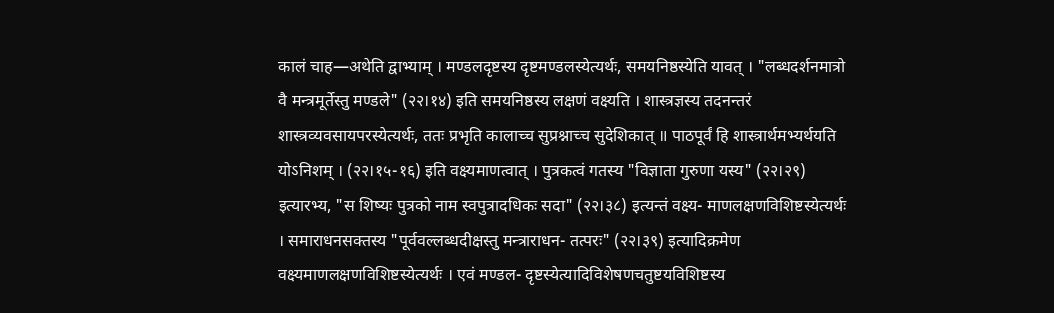कालं चाह—अथेति द्वाभ्याम् । मण्डलदृष्टस्य दृष्टमण्डलस्येत्यर्थः, समयनिष्ठस्येति यावत् । "लब्धदर्शनमात्रो वै मन्त्रमूर्तेस्तु मण्डले" (२२।१४) इति समयनिष्ठस्य लक्षणं वक्ष्यति । शास्त्रज्ञस्य तदनन्तरं शास्त्रव्यवसायपरस्येत्यर्थः, ततः प्रभृति कालाच्च सुप्रश्नाच्च सुदेशिकात् ॥ पाठपूर्वं हि शास्त्रार्थमभ्यर्थयति योऽनिशम् । (२२।१५-१६) इति वक्ष्यमाणत्वात् । पुत्रकत्वं गतस्य "विज्ञाता गुरुणा यस्य" (२२।२९) इत्यारभ्य, "स शिष्यः पुत्रको नाम स्वपुत्रादधिकः सदा" (२२।३८) इत्यन्तं वक्ष्य- माणलक्षणविशिष्टस्येत्यर्थः । समाराधनसक्तस्य "पूर्ववल्लब्धदीक्षस्तु मन्त्राराधन- तत्परः" (२२।३९) इत्यादिक्रमेण वक्ष्यमाणलक्षणविशिष्टस्येत्यर्थः । एवं मण्डल- दृष्टस्येत्यादिविशेषणचतुष्टयविशिष्टस्य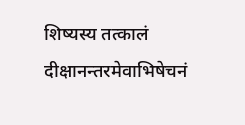शिष्यस्य तत्कालं दीक्षानन्तरमेवाभिषेचनं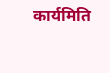कार्यमिति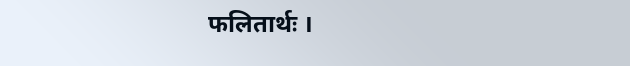फलितार्थः ।